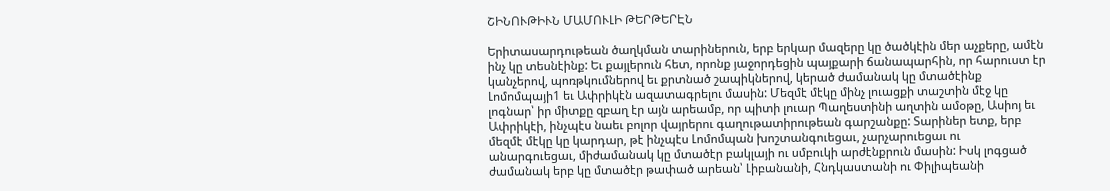ՇԻՆՈՒԹԻՒՆ ՄԱՄՈՒԼԻ ԹԵՐԹԵՐԷՆ

Երիտասարդութեան ծաղկման տարիներուն, երբ երկար մազերը կը ծածկէին մեր աչքերը, ամէն ինչ կը տեսնէինք: Եւ քայլերուն հետ, որոնք յաջորդեցին պայքարի ճանապարհին, որ հարուստ էր կանչերով, պոռթկումներով եւ քրտնած շապիկներով, կերած ժամանակ կը մտածէինք Լոմոմպայի1 եւ Ափրիկէն ազատագրելու մասին: Մեզմէ մէկը մինչ լուացքի տաշտին մէջ կը լոգնար՝ իր միտքը զբաղ էր այն արեամբ, որ պիտի լուար Պաղեստինի աղտին ամօթը, Ասիոյ եւ Ափրիկէի, ինչպէս նաեւ բոլոր վայրերու գաղութատիրութեան գարշանքը: Տարիներ ետք, երբ մեզմէ մէկը կը կարդար, թէ ինչպէս Լոմոմպան խոշտանգուեցաւ, չարչարուեցաւ ու անարգուեցաւ, միժամանակ կը մտածէր բակլայի ու սմբուկի արժէնքրուն մասին: Իսկ լոգցած ժամանակ երբ կը մտածէր թափած արեան՝ Լիբանանի, Հնդկաստանի ու Փիլիպեանի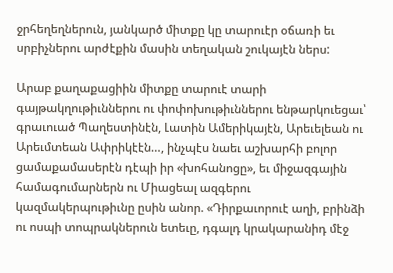ջրհեղեղներուն, յանկարծ միտքը կը տարուէր օճառի եւ սրբիչներու արժէքին մասին տեղական շուկայէն ներս:

Արաբ քաղաքացիին միտքը տարուէ տարի գայթակղութիւններու ու փոփոխութիւններու ենթարկուեցաւ՝ գրաւուած Պաղեստինէն, Լատին Ամերիկայէն, Արեւելեան ու Արեւմտեան Ափրիկէէն…, ինչպէս նաեւ աշխարհի բոլոր ցամաքամասերէն դէպի իր «խոհանոցը», եւ միջազգային համագումարներն ու Միացեալ ազգերու կազմակերպութիւնը ըսին անոր. «Դիրքաւորուէ աղի, բրինձի ու ոսպի տոպրակներուն ետեւը, դգալդ կրակարանիդ մէջ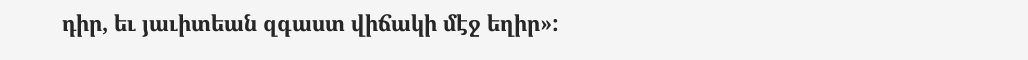դիր, եւ յաւիտեան զգաստ վիճակի մէջ եղիր»: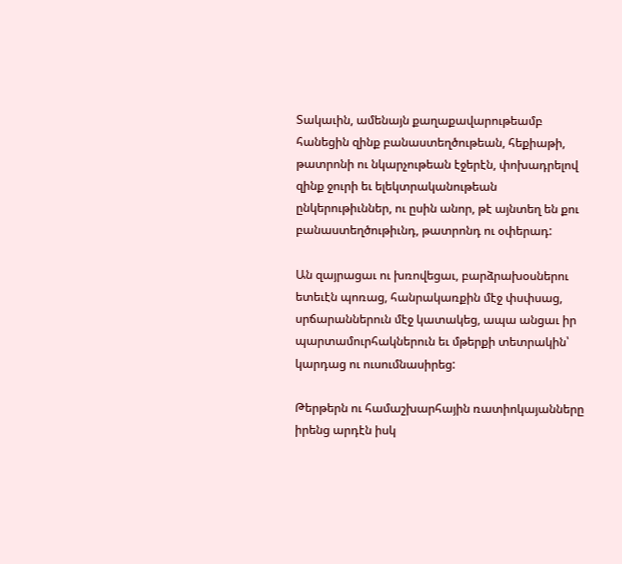Տակաւին, ամենայն քաղաքավարութեամբ հանեցին զինք բանաստեղծութեան, հեքիաթի, թատրոնի ու նկարչութեան էջերէն, փոխադրելով զինք ջուրի եւ ելեկտրականութեան ընկերութիւններ, ու ըսին անոր, թէ այնտեղ են քու բանաստեղծութիւնդ, թատրոնդ ու օփերադ:

Ան զայրացաւ ու խռովեցաւ, բարձրախօսներու ետեւէն պոռաց, հանրակառքին մէջ փսփսաց, սրճարաններուն մէջ կատակեց, ապա անցաւ իր պարտամուրհակներուն եւ մթերքի տետրակին՝ կարդաց ու ուսումնասիրեց:

Թերթերն ու համաշխարհային ռատիոկայանները իրենց արդէն իսկ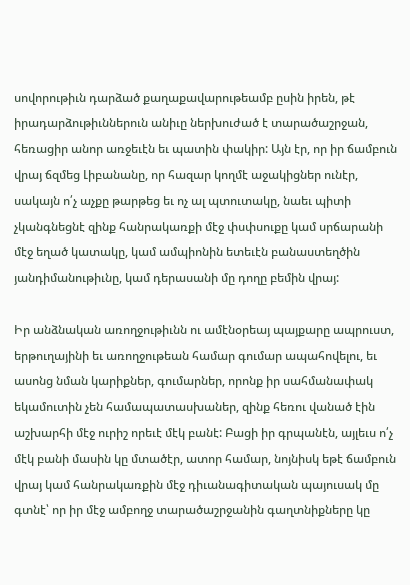սովորութիւն դարձած քաղաքավարութեամբ ըսին իրեն, թէ իրադարձութիւններուն անիւը ներխուժած է տարածաշրջան, հեռացիր անոր առջեւէն եւ պատին փակիր: Այն էր, որ իր ճամբուն վրայ ճզմեց Լիբանանը, որ հազար կողմէ աջակիցներ ունէր, սակայն ո՛չ աչքը թարթեց եւ ոչ ալ պտուտակը, նաեւ պիտի չկանգնեցնէ զինք հանրակառքի մէջ փսփսուքը կամ սրճարանի մէջ եղած կատակը, կամ ամպիոնին ետեւէն բանաստեղծին յանդիմանութիւնը, կամ դերասանի մը դողը բեմին վրայ:

Իր անձնական առողջութիւնն ու ամէնօրեայ պայքարը ապրուստ, երթուղայինի եւ առողջութեան համար գումար ապահովելու, եւ ասոնց նման կարիքներ, գումարներ, որոնք իր սահմանափակ եկամուտին չեն համապատասխաներ, զինք հեռու վանած էին աշխարհի մէջ ուրիշ որեւէ մէկ բանէ: Բացի իր գրպանէն, այլեւս ո՛չ մէկ բանի մասին կը մտածէր, ատոր համար, նոյնիսկ եթէ ճամբուն վրայ կամ հանրակառքին մէջ դիւանագիտական պայուսակ մը գտնէ՝ որ իր մէջ ամբողջ տարածաշրջանին գաղտնիքները կը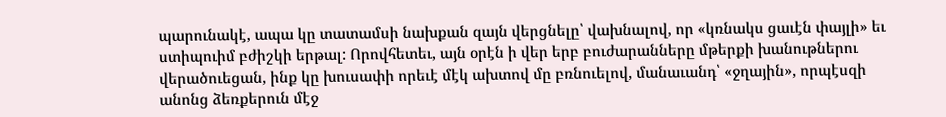պարունակէ, ապա կը տատամսի նախքան զայն վերցնելը՝ վախնալով, որ «կռնակս ցաւէն փայլի» եւ ստիպուիմ բժիշկի երթալ: Որովհետեւ, այն օրէն ի վեր երբ բուժարանները մթերքի խանութներու վերածուեցան, ինք կը խուսափի որեւէ մէկ ախտով մը բռնուելով, մանաւանդ՝ «ջղային», որպէսզի անոնց ձեռքերուն մէջ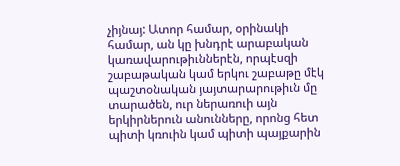չիյնայ: Ատոր համար, օրինակի համար, ան կը խնդրէ արաբական կառավարութիւններէն, որպէսզի շաբաթական կամ երկու շաբաթը մէկ պաշտօնական յայտարարութիւն մը տարածեն, ուր ներառուի այն երկիրներուն անունները, որոնց հետ պիտի կռուին կամ պիտի պայքարին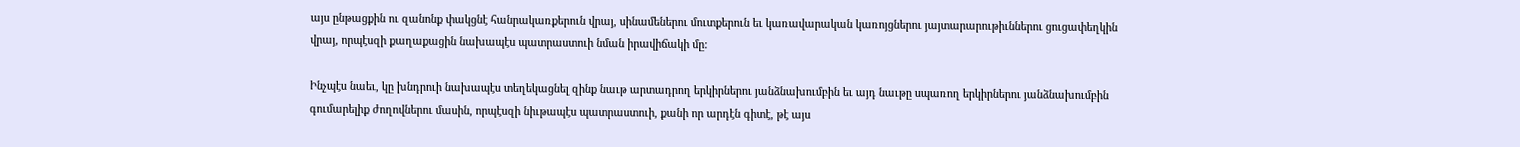այս ընթացքին ու զանոնք փակցնէ հանրակառքերուն վրայ, սինամեներու մուտքերուն եւ կառավարական կառոյցներու յայտարարութիւններու ցուցափեղկին վրայ, որպէսզի քաղաքացին նախապէս պատրաստուի նման իրավիճակի մը:

Ինչպէս նաեւ, կը խնդրուի նախապէս տեղեկացնել զինք նաւթ արտադրող երկիրներու յանձնախումբին եւ այդ նաւթը սպառող երկիրներու յանձնախումբին գումարելիք ժողովներու մասին, որպէսզի նիւթապէս պատրաստուի, քանի որ արդէն գիտէ, թէ այս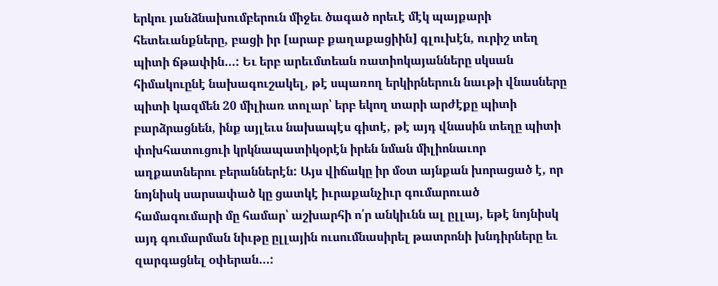երկու յանձնախումբերուն միջեւ ծագած որեւէ մէկ պայքարի հետեւանքները, բացի իր [արաբ քաղաքացիին] գլուխէն, ուրիշ տեղ պիտի ճթափին…: Եւ երբ արեւմտեան ռատիոկայանները սկսան հիմակուընէ նախագուշակել, թէ սպառող երկիրներուն նաւթի վնասները պիտի կազմեն 20 միլիառ տոլար՝ երբ եկող տարի արժէքը պիտի բարձրացնեն, ինք այլեւս նախապէս գիտէ, թէ այդ վնասին տեղը պիտի փոխհատուցուի կրկնապատիկօրէն իրեն նման միլիոնաւոր աղքատներու բերաններէն: Այս վիճակը իր մօտ այնքան խորացած է, որ նոյնիսկ սարսափած կը ցատկէ իւրաքանչիւր գումարուած համագումարի մը համար՝ աշխարհի ո՛ր անկիւնն ալ ըլլայ, եթէ նոյնիսկ այդ գումարման նիւթը ըլլային ուսումնասիրել թատրոնի խնդիրները եւ զարգացնել օփերան…: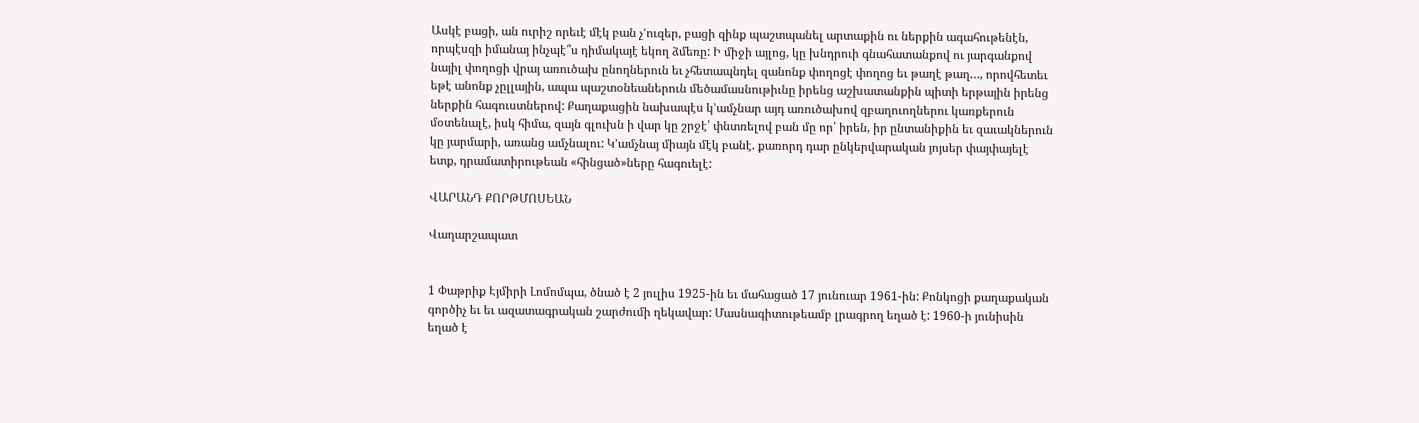Ասկէ բացի, ան ուրիշ որեւէ մէկ բան չ՚ուզեր, բացի զինք պաշտպանել արտաքին ու ներքին ագահութենէն, որպէսզի իմանայ ինչպէ՞ս դիմակայէ եկող ձմեռը: Ի միջի այլոց, կը խնդրուի գնահատանքով ու յարգանքով նայիլ փողոցի վրայ առուծախ ընողներուն եւ չհետապնդել զանոնք փողոցէ փողոց եւ թաղէ թաղ…, որովհետեւ եթէ անոնք չըլլային, ապա պաշտօնեաներուն մեծամասնութիւնը իրենց աշխատանքին պիտի երթային իրենց ներքին հագուստներով: Քաղաքացին նախապէս կ՚ամչնար այդ առուծախով զբաղուողներու կառքերուն մօտենալէ, իսկ հիմա, զայն գլուխն ի վար կը շրջէ՝ փնտռելով բան մը որ՝ իրեն, իր ընտանիքին եւ զաւակներուն կը յարմարի, առանց ամչնալու: Կ՚ամչնայ միայն մէկ բանէ. քառորդ դար ընկերվարական յոյսեր փայփայելէ ետք, դրամատիրութեան «հինցած»ները հագուելէ:

ՎԱՐԱՆԴ ՔՈՐԹՄՈՍԵԱՆ

Վաղարշապատ


1 Փաթրիք Էյմիրի Լոմոմպա, ծնած է 2 յուլիս 1925-ին եւ մահացած 17 յունուար 1961-ին: Քոնկոցի քաղաքական գործիչ եւ եւ ազատագրական շարժումի ղեկավար: Մասնագիտութեամբ լրագրող եղած է: 1960-ի յունիսին եղած է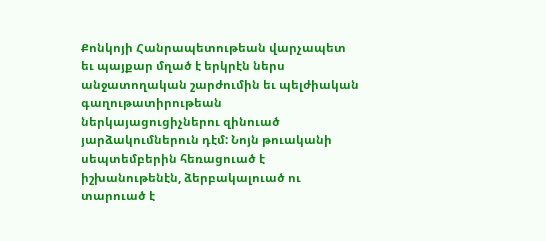Քոնկոյի Հանրապետութեան վարչապետ եւ պայքար մղած է երկրէն ներս անջատողական շարժումին եւ պելժիական գաղութատիրութեան ներկայացուցիչներու զինուած յարձակումներուն դէմ: Նոյն թուականի սեպտեմբերին հեռացուած է իշխանութենէն, ձերբակալուած ու տարուած է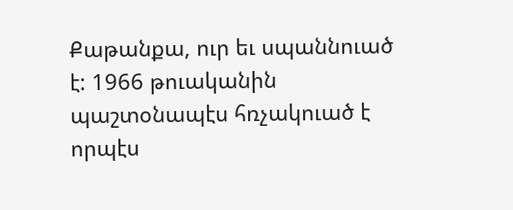Քաթանքա, ուր եւ սպաննուած է: 1966 թուականին պաշտօնապէս հռչակուած է որպէս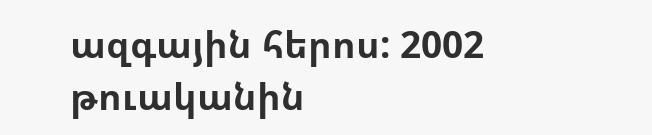ազգային հերոս: 2002 թուականին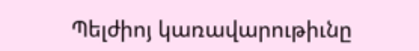Պելժիոյ կառավարութիւնը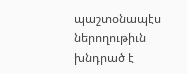պաշտօնապէս ներողութիւն խնդրած է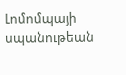Լոմոմպայի սպանութեան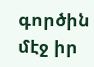գործին մէջ իր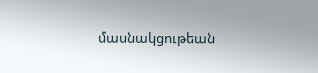մասնակցութեան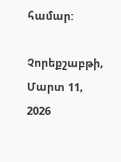համար:

Չորեքշաբթի, Մարտ 11, 2026